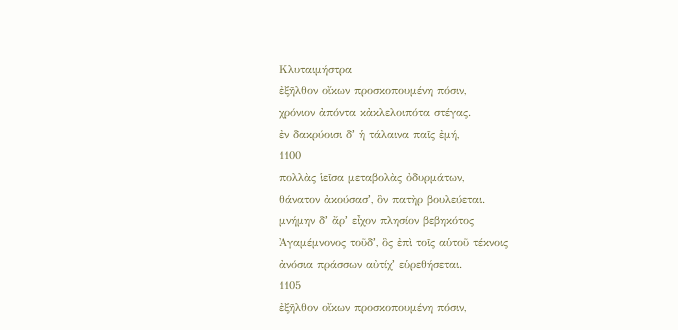Κλυταιμήστρα
ἐξῆλθον οἴκων προσκοπουμένη πόσιν,
χρόνιον ἀπόντα κἀκλελοιπότα στέγας.
ἐν δακρύοισι δʼ ἡ τάλαινα παῖς ἐμή,
1100
πολλὰς ἱεῖσα μεταβολὰς ὀδυρμάτων,
θάνατον ἀκούσασʼ, ὃν πατὴρ βουλεύεται.
μνήμην δʼ ἄρʼ εἶχον πλησίον βεβηκότος
Ἀγαμέμνονος τοῦδʼ, ὃς ἐπὶ τοῖς αὑτοῦ τέκνοις
ἀνόσια πράσσων αὐτίχʼ εὑρεθήσεται.
1105
ἐξῆλθον οἴκων προσκοπουμένη πόσιν,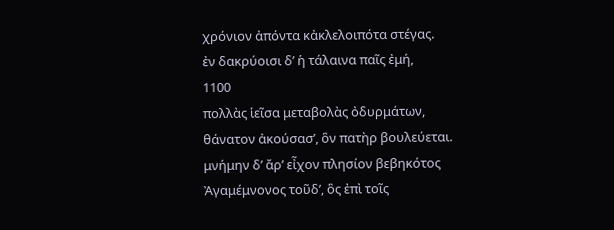χρόνιον ἀπόντα κἀκλελοιπότα στέγας.
ἐν δακρύοισι δʼ ἡ τάλαινα παῖς ἐμή,
1100
πολλὰς ἱεῖσα μεταβολὰς ὀδυρμάτων,
θάνατον ἀκούσασʼ, ὃν πατὴρ βουλεύεται.
μνήμην δʼ ἄρʼ εἶχον πλησίον βεβηκότος
Ἀγαμέμνονος τοῦδʼ, ὃς ἐπὶ τοῖς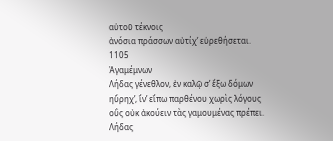αὑτοῦ τέκνοις
ἀνόσια πράσσων αὐτίχʼ εὑρεθήσεται.
1105
Ἀγαμέμνων
Λήδας γένεθλον, ἐν καλῷ σʼ ἔξω δόμων
ηὕρηχʼ, ἵνʼ εἴπω παρθένου χωρὶς λόγους
οὓς οὐκ ἀκούειν τὰς γαμουμένας πρέπει.
Λήδας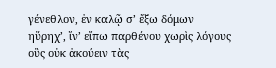γένεθλον, ἐν καλῷ σʼ ἔξω δόμων
ηὕρηχʼ, ἵνʼ εἴπω παρθένου χωρὶς λόγους
οὓς οὐκ ἀκούειν τὰς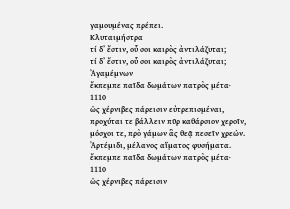γαμουμένας πρέπει.
Κλυταιμήστρα
τί δʼ ἔστιν, οὗ σοι καιρὸς ἀντιλάζυται;
τί δʼ ἔστιν, οὗ σοι καιρὸς ἀντιλάζυται;
Ἀγαμέμνων
ἔκπεμπε παῖδα δωμάτων πατρὸς μέτα·
1110
ὡς χέρνιβες πάρεισιν εὐτρεπισμέναι,
προχύται τε βάλλειν πῦρ καθάρσιον χεροῖν,
μόσχοι τε, πρὸ γάμων ἃς θεᾷ πεσεῖν χρεών.
Ἀρτέμιδι, μέλανος αἵματος φυσήματα.
ἔκπεμπε παῖδα δωμάτων πατρὸς μέτα·
1110
ὡς χέρνιβες πάρεισιν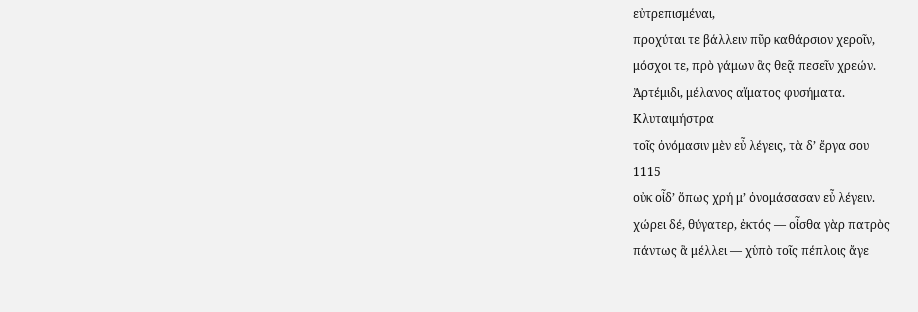εὐτρεπισμέναι,
προχύται τε βάλλειν πῦρ καθάρσιον χεροῖν,
μόσχοι τε, πρὸ γάμων ἃς θεᾷ πεσεῖν χρεών.
Ἀρτέμιδι, μέλανος αἵματος φυσήματα.
Κλυταιμήστρα
τοῖς ὀνόμασιν μὲν εὖ λέγεις, τὰ δʼ ἔργα σου
1115
οὐκ οἶδʼ ὅπως χρή μʼ ὀνομάσασαν εὖ λέγειν.
χώρει δέ, θύγατερ, ἐκτός — οἶσθα γὰρ πατρὸς
πάντως ἃ μέλλει — χὑπὸ τοῖς πέπλοις ἄγε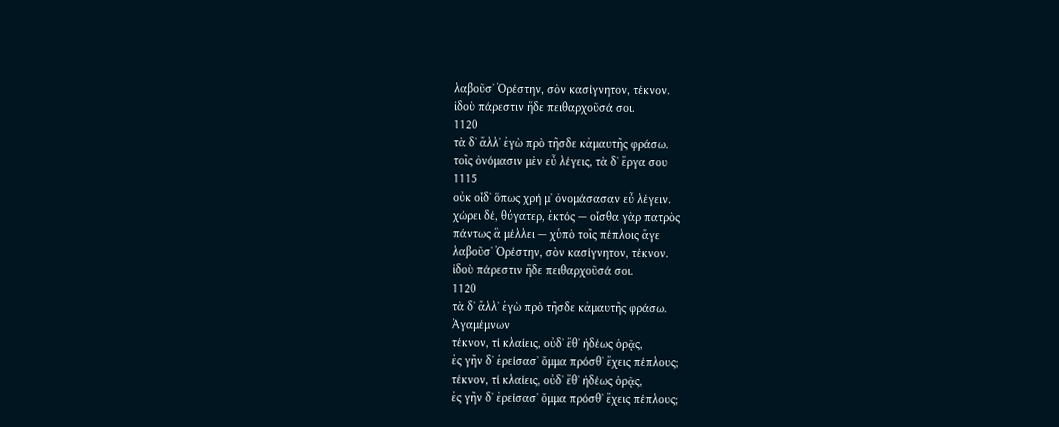λαβοῦσʼ Ὀρέστην, σὸν κασίγνητον, τέκνον.
ἰδοὺ πάρεστιν ἥδε πειθαρχοῦσά σοι.
1120
τὰ δʼ ἄλλʼ ἐγὼ πρὸ τῆσδε κἀμαυτῆς φράσω.
τοῖς ὀνόμασιν μὲν εὖ λέγεις, τὰ δʼ ἔργα σου
1115
οὐκ οἶδʼ ὅπως χρή μʼ ὀνομάσασαν εὖ λέγειν.
χώρει δέ, θύγατερ, ἐκτός — οἶσθα γὰρ πατρὸς
πάντως ἃ μέλλει — χὑπὸ τοῖς πέπλοις ἄγε
λαβοῦσʼ Ὀρέστην, σὸν κασίγνητον, τέκνον.
ἰδοὺ πάρεστιν ἥδε πειθαρχοῦσά σοι.
1120
τὰ δʼ ἄλλʼ ἐγὼ πρὸ τῆσδε κἀμαυτῆς φράσω.
Ἀγαμέμνων
τέκνον, τί κλαίεις, οὐδʼ ἔθʼ ἡδέως ὁρᾷς,
ἐς γῆν δʼ ἐρείσασʼ ὄμμα πρόσθʼ ἔχεις πέπλους;
τέκνον, τί κλαίεις, οὐδʼ ἔθʼ ἡδέως ὁρᾷς,
ἐς γῆν δʼ ἐρείσασʼ ὄμμα πρόσθʼ ἔχεις πέπλους;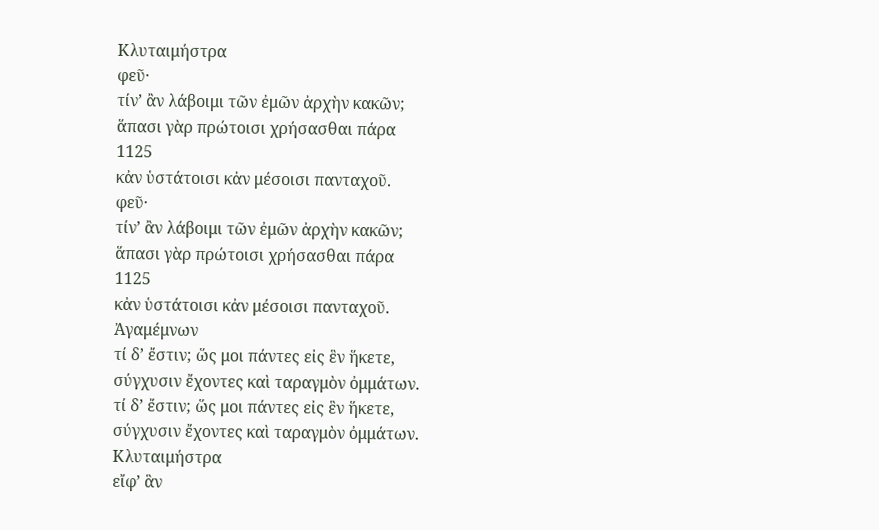Κλυταιμήστρα
φεῦ·
τίνʼ ἂν λάβοιμι τῶν ἐμῶν ἀρχὴν κακῶν;
ἅπασι γὰρ πρώτοισι χρήσασθαι πάρα
1125
κἀν ὑστάτοισι κἀν μέσοισι πανταχοῦ.
φεῦ·
τίνʼ ἂν λάβοιμι τῶν ἐμῶν ἀρχὴν κακῶν;
ἅπασι γὰρ πρώτοισι χρήσασθαι πάρα
1125
κἀν ὑστάτοισι κἀν μέσοισι πανταχοῦ.
Ἀγαμέμνων
τί δʼ ἔστιν; ὥς μοι πάντες εἰς ἓν ἥκετε,
σύγχυσιν ἔχοντες καὶ ταραγμὸν ὀμμάτων.
τί δʼ ἔστιν; ὥς μοι πάντες εἰς ἓν ἥκετε,
σύγχυσιν ἔχοντες καὶ ταραγμὸν ὀμμάτων.
Κλυταιμήστρα
εἴφʼ ἃν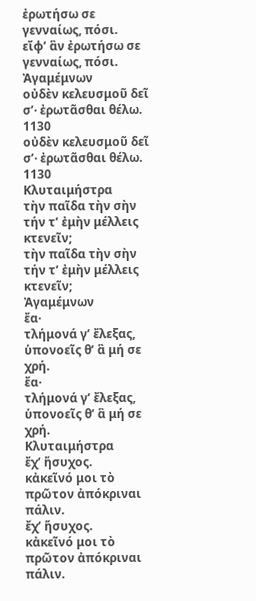ἐρωτήσω σε γενναίως, πόσι.
εἴφʼ ἃν ἐρωτήσω σε γενναίως, πόσι.
Ἀγαμέμνων
οὐδὲν κελευσμοῦ δεῖ σʼ· ἐρωτᾶσθαι θέλω.
1130
οὐδὲν κελευσμοῦ δεῖ σʼ· ἐρωτᾶσθαι θέλω.
1130
Κλυταιμήστρα
τὴν παῖδα τὴν σὴν τήν τʼ ἐμὴν μέλλεις κτενεῖν;
τὴν παῖδα τὴν σὴν τήν τʼ ἐμὴν μέλλεις κτενεῖν;
Ἀγαμέμνων
ἔα·
τλήμονά γʼ ἔλεξας, ὑπονοεῖς θʼ ἃ μή σε χρή.
ἔα·
τλήμονά γʼ ἔλεξας, ὑπονοεῖς θʼ ἃ μή σε χρή.
Κλυταιμήστρα
ἔχʼ ἥσυχος.
κἀκεῖνό μοι τὸ πρῶτον ἀπόκριναι πάλιν.
ἔχʼ ἥσυχος.
κἀκεῖνό μοι τὸ πρῶτον ἀπόκριναι πάλιν.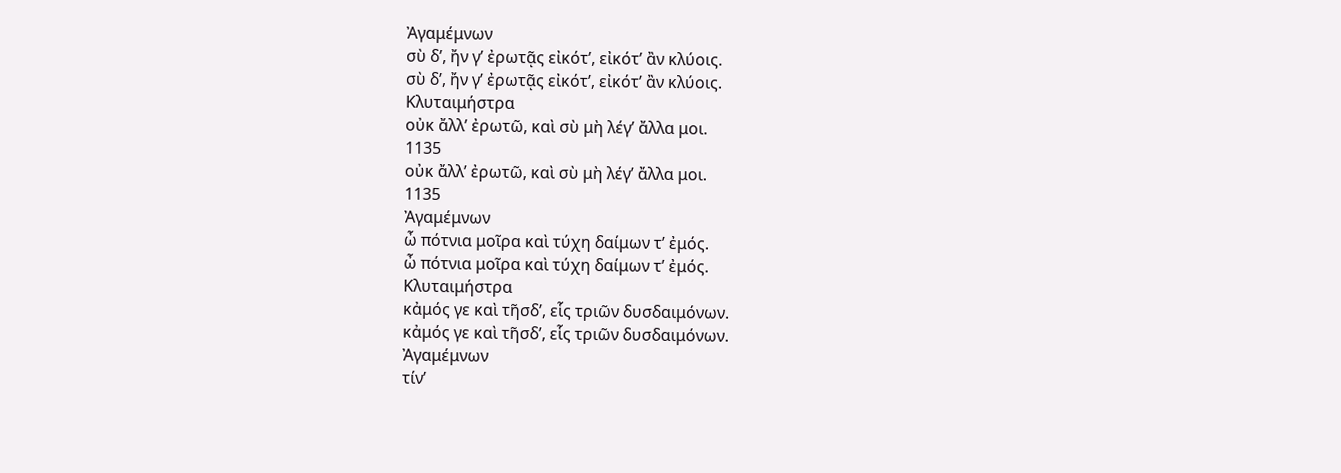Ἀγαμέμνων
σὺ δʼ, ἤν γʼ ἐρωτᾷς εἰκότʼ, εἰκότʼ ἂν κλύοις.
σὺ δʼ, ἤν γʼ ἐρωτᾷς εἰκότʼ, εἰκότʼ ἂν κλύοις.
Κλυταιμήστρα
οὐκ ἄλλʼ ἐρωτῶ, καὶ σὺ μὴ λέγʼ ἄλλα μοι.
1135
οὐκ ἄλλʼ ἐρωτῶ, καὶ σὺ μὴ λέγʼ ἄλλα μοι.
1135
Ἀγαμέμνων
ὦ πότνια μοῖρα καὶ τύχη δαίμων τʼ ἐμός.
ὦ πότνια μοῖρα καὶ τύχη δαίμων τʼ ἐμός.
Κλυταιμήστρα
κἀμός γε καὶ τῆσδʼ, εἷς τριῶν δυσδαιμόνων.
κἀμός γε καὶ τῆσδʼ, εἷς τριῶν δυσδαιμόνων.
Ἀγαμέμνων
τίνʼ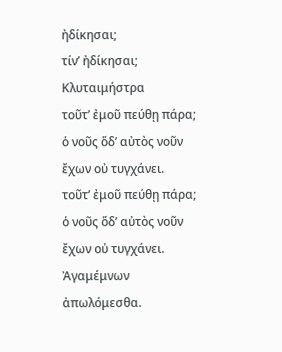ἠδίκησαι;
τίνʼ ἠδίκησαι;
Κλυταιμήστρα
τοῦτʼ ἐμοῦ πεύθῃ πάρα;
ὁ νοῦς ὅδʼ αὐτὸς νοῦν ἔχων οὐ τυγχάνει.
τοῦτʼ ἐμοῦ πεύθῃ πάρα;
ὁ νοῦς ὅδʼ αὐτὸς νοῦν ἔχων οὐ τυγχάνει.
Ἀγαμέμνων
ἀπωλόμεσθα.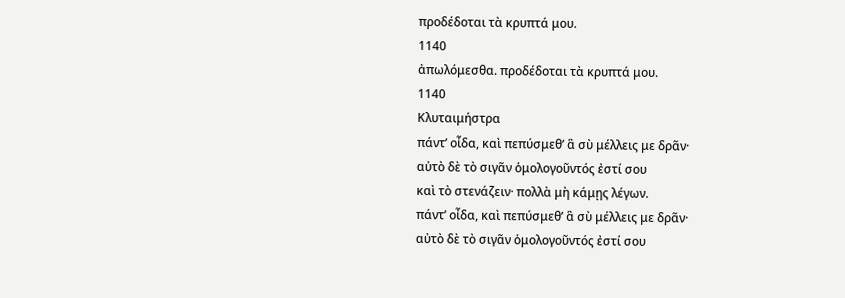προδέδοται τὰ κρυπτά μου.
1140
ἀπωλόμεσθα. προδέδοται τὰ κρυπτά μου.
1140
Κλυταιμήστρα
πάντʼ οἶδα, καὶ πεπύσμεθʼ ἃ σὺ μέλλεις με δρᾶν·
αὐτὸ δὲ τὸ σιγᾶν ὁμολογοῦντός ἐστί σου
καὶ τὸ στενάζειν· πολλὰ μὴ κάμῃς λέγων.
πάντʼ οἶδα, καὶ πεπύσμεθʼ ἃ σὺ μέλλεις με δρᾶν·
αὐτὸ δὲ τὸ σιγᾶν ὁμολογοῦντός ἐστί σου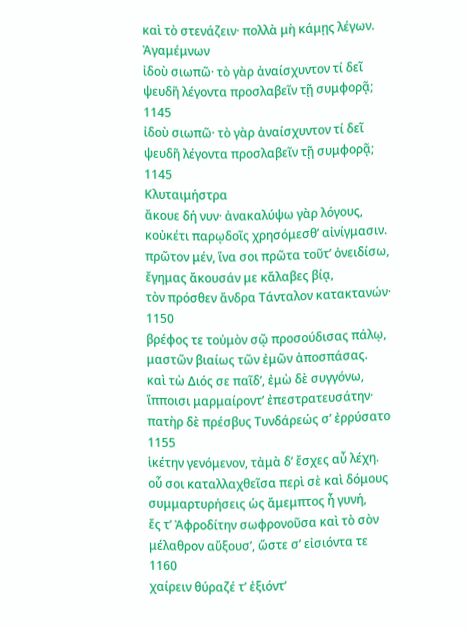καὶ τὸ στενάζειν· πολλὰ μὴ κάμῃς λέγων.
Ἀγαμέμνων
ἰδοὺ σιωπῶ· τὸ γὰρ ἀναίσχυντον τί δεῖ
ψευδῆ λέγοντα προσλαβεῖν τῇ συμφορᾷ;
1145
ἰδοὺ σιωπῶ· τὸ γὰρ ἀναίσχυντον τί δεῖ
ψευδῆ λέγοντα προσλαβεῖν τῇ συμφορᾷ;
1145
Κλυταιμήστρα
ἄκουε δή νυν· ἀνακαλύψω γὰρ λόγους,
κοὐκέτι παρῳδοῖς χρησόμεσθʼ αἰνίγμασιν.
πρῶτον μέν, ἵνα σοι πρῶτα τοῦτʼ ὀνειδίσω,
ἔγημας ἄκουσάν με κἄλαβες βίᾳ,
τὸν πρόσθεν ἄνδρα Τάνταλον κατακτανών·
1150
βρέφος τε τοὐμὸν σῷ προσούδισας πάλῳ,
μαστῶν βιαίως τῶν ἐμῶν ἀποσπάσας.
καὶ τὼ Διός σε παῖδʼ, ἐμὼ δὲ συγγόνω,
ἵπποισι μαρμαίροντʼ ἐπεστρατευσάτην·
πατὴρ δὲ πρέσβυς Τυνδάρεώς σʼ ἐρρύσατο
1155
ἱκέτην γενόμενον, τἀμὰ δʼ ἔσχες αὖ λέχη.
οὗ σοι καταλλαχθεῖσα περὶ σὲ καὶ δόμους
συμμαρτυρήσεις ὡς ἄμεμπτος ἦ γυνή,
ἔς τʼ Ἀφροδίτην σωφρονοῦσα καὶ τὸ σὸν
μέλαθρον αὔξουσʼ, ὥστε σʼ εἰσιόντα τε
1160
χαίρειν θύραζέ τʼ ἐξιόντʼ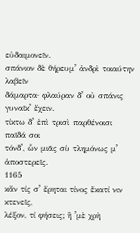εὐδαιμονεῖν.
σπάνιον δὲ θήρευμʼ ἀνδρὶ τοιαύτην λαβεῖν
δάμαρτα· φλαύραν δʼ οὐ σπάνις γυναῖκʼ ἔχειν.
τίκτω δʼ ἐπὶ τρισὶ παρθένοισι παῖδά σοι
τόνδʼ, ὧν μιᾶς σὺ τλημόνως μʼ ἀποστερεῖς.
1165
κἄν τίς σʼ ἔρηται τίνος ἕκατί νιν κτενεῖς,
λέξον, τί φήσεις; ἢ ʼμὲ χρὴ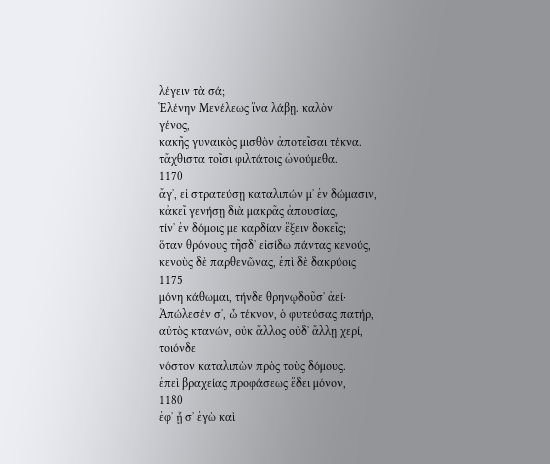λέγειν τὰ σά;
Ἑλένην Μενέλεως ἵνα λάβῃ. καλὸν
γένος,
κακῆς γυναικὸς μισθὸν ἀποτεῖσαι τέκνα.
τἄχθιστα τοῖσι φιλτάτοις ὠνούμεθα.
1170
ἄγʼ, εἰ στρατεύσῃ καταλιπών μʼ ἐν δώμασιν,
κἀκεῖ γενήσῃ διὰ μακρᾶς ἀπουσίας,
τίνʼ ἐν δόμοις με καρδίαν ἕξειν δοκεῖς;
ὅταν θρόνους τῆσδʼ εἰσίδω πάντας κενούς,
κενοὺς δὲ παρθενῶνας, ἐπὶ δὲ δακρύοις
1175
μόνη κάθωμαι, τήνδε θρηνῳδοῦσʼ ἀεί·
Ἀπώλεσέν σʼ, ὦ τέκνον, ὁ φυτεύσας πατήρ,
αὐτὸς κτανών, οὐκ ἄλλος οὐδʼ ἄλλῃ χερί,
τοιόνδε
νόστον καταλιπὼν πρὸς τοὺς δόμους.
ἐπεὶ βραχείας προφάσεως ἔδει μόνον,
1180
ἐφʼ ᾗ σʼ ἐγὼ καὶ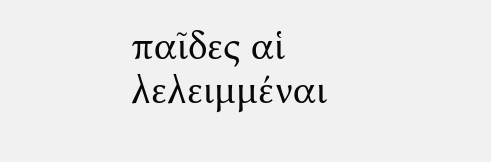παῖδες αἱ λελειμμέναι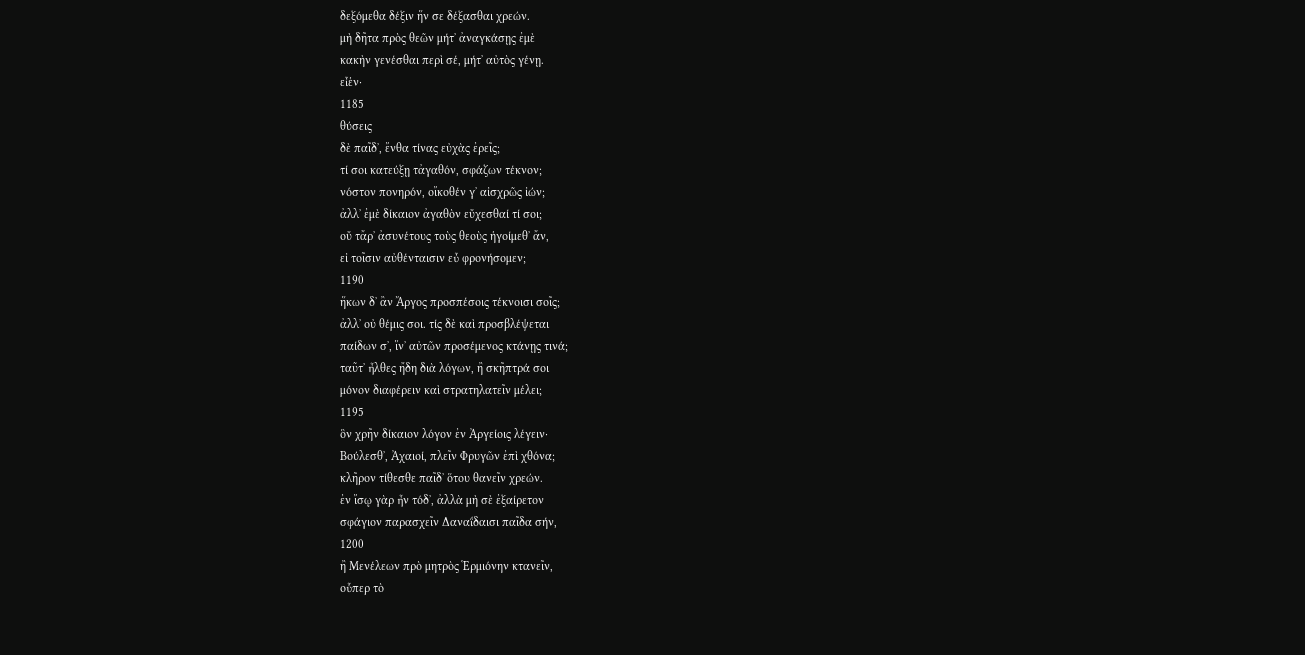δεξόμεθα δέξιν ἥν σε δέξασθαι χρεών.
μὴ δῆτα πρὸς θεῶν μήτʼ ἀναγκάσῃς ἐμὲ
κακὴν γενέσθαι περὶ σέ, μήτʼ αὐτὸς γένῃ.
εἶἑν·
1185
θύσεις
δὲ παῖδʼ, ἔνθα τίνας εὐχὰς ἐρεῖς;
τί σοι κατεύξῃ τἀγαθόν, σφάζων τέκνον;
νόστον πονηρόν, οἴκοθέν γʼ αἰσχρῶς ἰών;
ἀλλʼ ἐμὲ δίκαιον ἀγαθὸν εὔχεσθαί τί σοι;
οὔ τἄρʼ ἀσυνέτους τοὺς θεοὺς ἡγοίμεθʼ ἄν,
εἰ τοῖσιν αὐθένταισιν εὖ φρονήσομεν;
1190
ἥκων δʼ ἂν Ἄργος προσπέσοις τέκνοισι σοῖς;
ἀλλʼ οὐ θέμις σοι. τίς δὲ καὶ προσβλέψεται
παίδων σʼ, ἵνʼ αὐτῶν προσέμενος κτάνῃς τινά;
ταῦτʼ ἦλθες ἤδη διὰ λόγων, ἢ σκῆπτρά σοι
μόνον διαφέρειν καὶ στρατηλατεῖν μέλει;
1195
ὃν χρῆν δίκαιον λόγον ἐν Ἀργείοις λέγειν·
Βούλεσθʼ, Ἀχαιοί, πλεῖν Φρυγῶν ἐπὶ χθόνα;
κλῆρον τίθεσθε παῖδʼ ὅτου θανεῖν χρεών.
ἐν ἴσῳ γὰρ ἦν τόδʼ, ἀλλὰ μὴ σὲ ἐξαίρετον
σφάγιον παρασχεῖν Δαναΐδαισι παῖδα σήν,
1200
ἢ Μενέλεων πρὸ μητρὸς Ἑρμιόνην κτανεῖν,
οὗπερ τὸ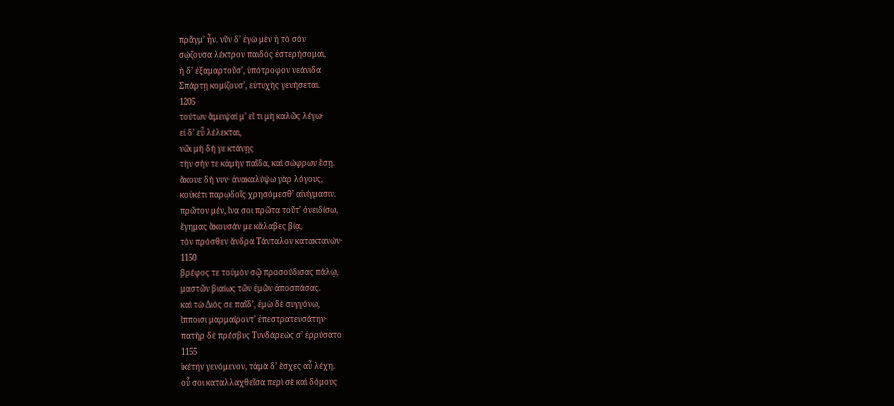πρᾶγμʼ ἦν. νῦν δʼ ἐγὼ μὲν ἡ τὸ σὸν
σῴζουσα λέκτρον παιδὸς ἐστερήσομαι,
ἡ δʼ ἐξαμαρτοῦσʼ, ὑπότροφον νεάνιδα
Σπάρτῃ κομίζουσʼ, εὐτυχὴς γενήσεται.
1205
τούτων ἄμειψαί μʼ εἴ τι μὴ καλῶς λέγω·
εἰ δʼ εὖ λέλεκται,
νῶι μὴ δή γε κτάνῃς
τὴν σήν τε κἀμὴν παῖδα, καὶ σώφρων ἔσῃ.
ἄκουε δή νυν· ἀνακαλύψω γὰρ λόγους,
κοὐκέτι παρῳδοῖς χρησόμεσθʼ αἰνίγμασιν.
πρῶτον μέν, ἵνα σοι πρῶτα τοῦτʼ ὀνειδίσω,
ἔγημας ἄκουσάν με κἄλαβες βίᾳ,
τὸν πρόσθεν ἄνδρα Τάνταλον κατακτανών·
1150
βρέφος τε τοὐμὸν σῷ προσούδισας πάλῳ,
μαστῶν βιαίως τῶν ἐμῶν ἀποσπάσας.
καὶ τὼ Διός σε παῖδʼ, ἐμὼ δὲ συγγόνω,
ἵπποισι μαρμαίροντʼ ἐπεστρατευσάτην·
πατὴρ δὲ πρέσβυς Τυνδάρεώς σʼ ἐρρύσατο
1155
ἱκέτην γενόμενον, τἀμὰ δʼ ἔσχες αὖ λέχη.
οὗ σοι καταλλαχθεῖσα περὶ σὲ καὶ δόμους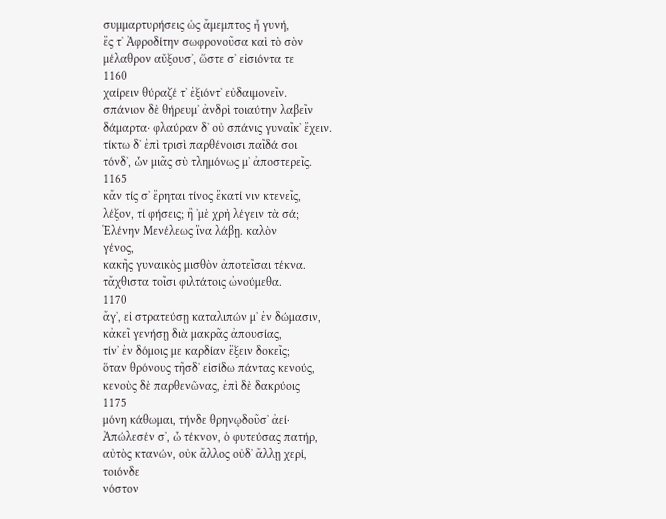συμμαρτυρήσεις ὡς ἄμεμπτος ἦ γυνή,
ἔς τʼ Ἀφροδίτην σωφρονοῦσα καὶ τὸ σὸν
μέλαθρον αὔξουσʼ, ὥστε σʼ εἰσιόντα τε
1160
χαίρειν θύραζέ τʼ ἐξιόντʼ εὐδαιμονεῖν.
σπάνιον δὲ θήρευμʼ ἀνδρὶ τοιαύτην λαβεῖν
δάμαρτα· φλαύραν δʼ οὐ σπάνις γυναῖκʼ ἔχειν.
τίκτω δʼ ἐπὶ τρισὶ παρθένοισι παῖδά σοι
τόνδʼ, ὧν μιᾶς σὺ τλημόνως μʼ ἀποστερεῖς.
1165
κἄν τίς σʼ ἔρηται τίνος ἕκατί νιν κτενεῖς,
λέξον, τί φήσεις; ἢ ʼμὲ χρὴ λέγειν τὰ σά;
Ἑλένην Μενέλεως ἵνα λάβῃ. καλὸν
γένος,
κακῆς γυναικὸς μισθὸν ἀποτεῖσαι τέκνα.
τἄχθιστα τοῖσι φιλτάτοις ὠνούμεθα.
1170
ἄγʼ, εἰ στρατεύσῃ καταλιπών μʼ ἐν δώμασιν,
κἀκεῖ γενήσῃ διὰ μακρᾶς ἀπουσίας,
τίνʼ ἐν δόμοις με καρδίαν ἕξειν δοκεῖς;
ὅταν θρόνους τῆσδʼ εἰσίδω πάντας κενούς,
κενοὺς δὲ παρθενῶνας, ἐπὶ δὲ δακρύοις
1175
μόνη κάθωμαι, τήνδε θρηνῳδοῦσʼ ἀεί·
Ἀπώλεσέν σʼ, ὦ τέκνον, ὁ φυτεύσας πατήρ,
αὐτὸς κτανών, οὐκ ἄλλος οὐδʼ ἄλλῃ χερί,
τοιόνδε
νόστον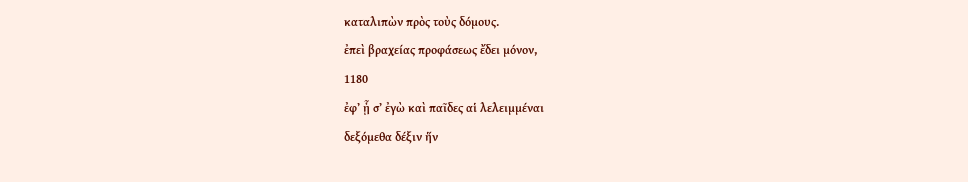καταλιπὼν πρὸς τοὺς δόμους.
ἐπεὶ βραχείας προφάσεως ἔδει μόνον,
1180
ἐφʼ ᾗ σʼ ἐγὼ καὶ παῖδες αἱ λελειμμέναι
δεξόμεθα δέξιν ἥν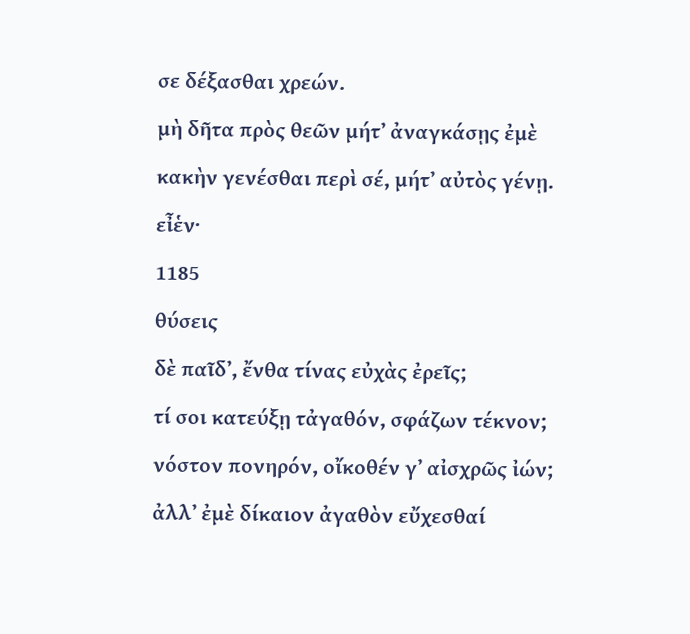σε δέξασθαι χρεών.
μὴ δῆτα πρὸς θεῶν μήτʼ ἀναγκάσῃς ἐμὲ
κακὴν γενέσθαι περὶ σέ, μήτʼ αὐτὸς γένῃ.
εἶἑν·
1185
θύσεις
δὲ παῖδʼ, ἔνθα τίνας εὐχὰς ἐρεῖς;
τί σοι κατεύξῃ τἀγαθόν, σφάζων τέκνον;
νόστον πονηρόν, οἴκοθέν γʼ αἰσχρῶς ἰών;
ἀλλʼ ἐμὲ δίκαιον ἀγαθὸν εὔχεσθαί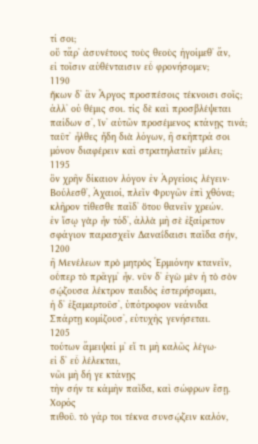τί σοι;
οὔ τἄρʼ ἀσυνέτους τοὺς θεοὺς ἡγοίμεθʼ ἄν,
εἰ τοῖσιν αὐθένταισιν εὖ φρονήσομεν;
1190
ἥκων δʼ ἂν Ἄργος προσπέσοις τέκνοισι σοῖς;
ἀλλʼ οὐ θέμις σοι. τίς δὲ καὶ προσβλέψεται
παίδων σʼ, ἵνʼ αὐτῶν προσέμενος κτάνῃς τινά;
ταῦτʼ ἦλθες ἤδη διὰ λόγων, ἢ σκῆπτρά σοι
μόνον διαφέρειν καὶ στρατηλατεῖν μέλει;
1195
ὃν χρῆν δίκαιον λόγον ἐν Ἀργείοις λέγειν·
Βούλεσθʼ, Ἀχαιοί, πλεῖν Φρυγῶν ἐπὶ χθόνα;
κλῆρον τίθεσθε παῖδʼ ὅτου θανεῖν χρεών.
ἐν ἴσῳ γὰρ ἦν τόδʼ, ἀλλὰ μὴ σὲ ἐξαίρετον
σφάγιον παρασχεῖν Δαναΐδαισι παῖδα σήν,
1200
ἢ Μενέλεων πρὸ μητρὸς Ἑρμιόνην κτανεῖν,
οὗπερ τὸ πρᾶγμʼ ἦν. νῦν δʼ ἐγὼ μὲν ἡ τὸ σὸν
σῴζουσα λέκτρον παιδὸς ἐστερήσομαι,
ἡ δʼ ἐξαμαρτοῦσʼ, ὑπότροφον νεάνιδα
Σπάρτῃ κομίζουσʼ, εὐτυχὴς γενήσεται.
1205
τούτων ἄμειψαί μʼ εἴ τι μὴ καλῶς λέγω·
εἰ δʼ εὖ λέλεκται,
νῶι μὴ δή γε κτάνῃς
τὴν σήν τε κἀμὴν παῖδα, καὶ σώφρων ἔσῃ.
Χορός
πιθοῦ. τὸ γάρ τοι τέκνα συνσῴζειν καλόν,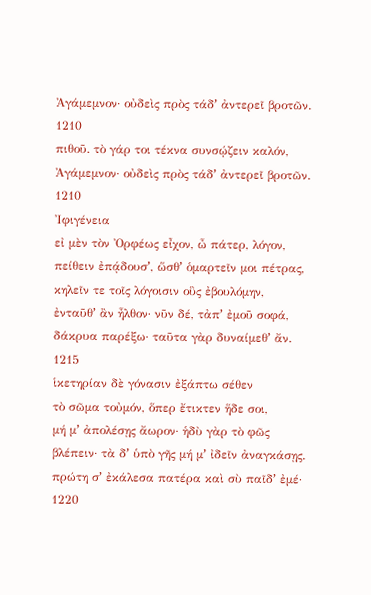Ἀγάμεμνον· οὐδεὶς πρὸς τάδʼ ἀντερεῖ βροτῶν.
1210
πιθοῦ. τὸ γάρ τοι τέκνα συνσῴζειν καλόν,
Ἀγάμεμνον· οὐδεὶς πρὸς τάδʼ ἀντερεῖ βροτῶν.
1210
Ἰφιγένεια
εἰ μὲν τὸν Ὀρφέως εἶχον, ὦ πάτερ, λόγον,
πείθειν ἐπᾴδουσʼ, ὥσθʼ ὁμαρτεῖν μοι πέτρας,
κηλεῖν τε τοῖς λόγοισιν οὓς ἐβουλόμην,
ἐνταῦθʼ ἂν ἦλθον· νῦν δέ, τἀπʼ ἐμοῦ σοφά,
δάκρυα παρέξω· ταῦτα γὰρ δυναίμεθʼ ἄν.
1215
ἱκετηρίαν δὲ γόνασιν ἐξάπτω σέθεν
τὸ σῶμα τοὐμόν, ὅπερ ἔτικτεν ἥδε σοι,
μή μʼ ἀπολέσῃς ἄωρον· ἡδὺ γὰρ τὸ φῶς
βλέπειν· τὰ δʼ ὑπὸ γῆς μή μʼ ἰδεῖν ἀναγκάσῃς.
πρώτη σʼ ἐκάλεσα πατέρα καὶ σὺ παῖδʼ ἐμέ·
1220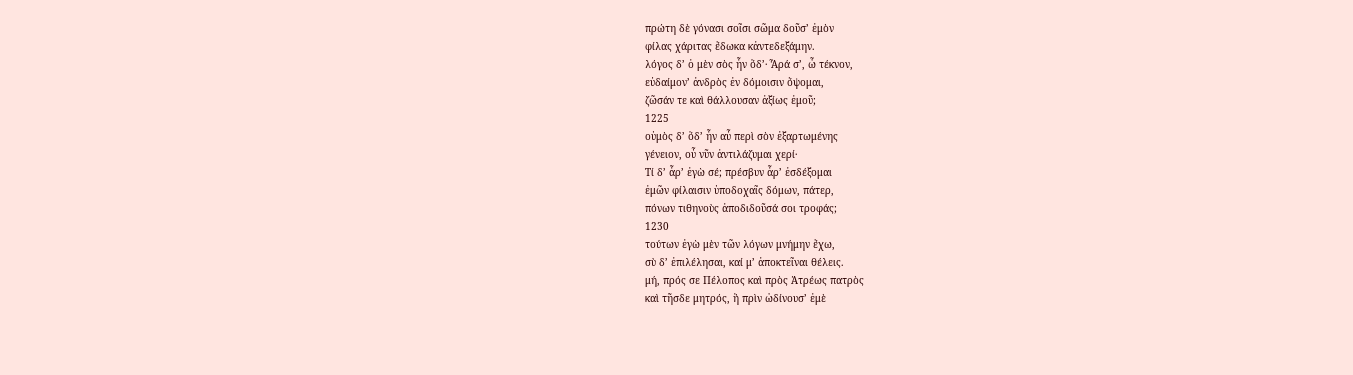πρώτη δὲ γόνασι σοῖσι σῶμα δοῦσʼ ἐμὸν
φίλας χάριτας ἔδωκα κἀντεδεξάμην.
λόγος δʼ ὁ μὲν σὸς ἦν ὅδʼ· Ἆρά σʼ, ὦ τέκνον,
εὐδαίμονʼ ἀνδρὸς ἐν δόμοισιν ὄψομαι,
ζῶσάν τε καὶ θάλλουσαν ἀξίως ἐμοῦ;
1225
οὑμὸς δʼ ὅδʼ ἦν αὖ περὶ σὸν ἐξαρτωμένης
γένειον, οὗ νῦν ἀντιλάζυμαι χερί·
Τί δʼ ἆρʼ ἐγὼ σέ; πρέσβυν ἆρʼ ἐσδέξομαι
ἐμῶν φίλαισιν ὑποδοχαῖς δόμων, πάτερ,
πόνων τιθηνοὺς ἀποδιδοῦσά σοι τροφάς;
1230
τούτων ἐγὼ μὲν τῶν λόγων μνήμην ἔχω,
σὺ δʼ ἐπιλέλησαι, καί μʼ ἀποκτεῖναι θέλεις.
μή, πρός σε Πέλοπος καὶ πρὸς Ἀτρέως πατρὸς
καὶ τῆσδε μητρός, ἣ πρὶν ὠδίνουσʼ ἐμὲ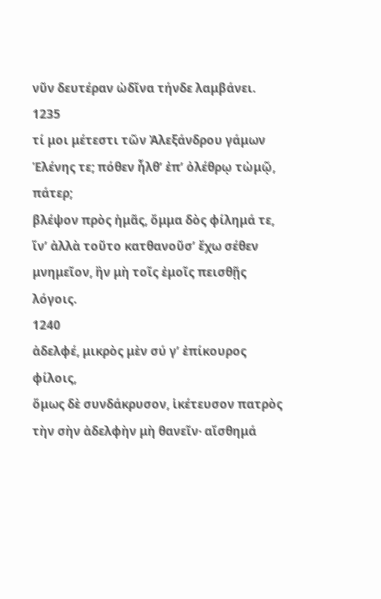νῦν δευτέραν ὠδῖνα τήνδε λαμβάνει.
1235
τί μοι μέτεστι τῶν Ἀλεξάνδρου γάμων
Ἑλένης τε; πόθεν ἦλθʼ ἐπʼ ὀλέθρῳ τὠμῷ, πάτερ;
βλέψον πρὸς ἡμᾶς, ὄμμα δὸς φίλημά τε,
ἵνʼ ἀλλὰ τοῦτο κατθανοῦσʼ ἔχω σέθεν
μνημεῖον, ἢν μὴ τοῖς ἐμοῖς πεισθῇς λόγοις.
1240
ἀδελφέ, μικρὸς μὲν σύ γʼ ἐπίκουρος φίλοις,
ὅμως δὲ συνδάκρυσον, ἱκέτευσον πατρὸς
τὴν σὴν ἀδελφὴν μὴ θανεῖν· αἴσθημά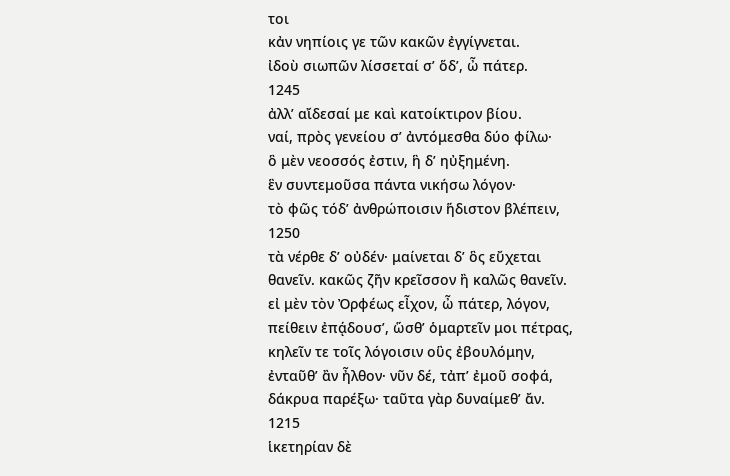τοι
κἀν νηπίοις γε τῶν κακῶν ἐγγίγνεται.
ἰδοὺ σιωπῶν λίσσεταί σʼ ὅδʼ, ὦ πάτερ.
1245
ἀλλʼ αἴδεσαί με καὶ κατοίκτιρον βίου.
ναί, πρὸς γενείου σʼ ἀντόμεσθα δύο φίλω·
ὃ μὲν νεοσσός ἐστιν, ἣ δʼ ηὐξημένη.
ἓν συντεμοῦσα πάντα νικήσω λόγον·
τὸ φῶς τόδʼ ἀνθρώποισιν ἥδιστον βλέπειν,
1250
τὰ νέρθε δʼ οὐδέν· μαίνεται δʼ ὃς εὔχεται
θανεῖν. κακῶς ζῆν κρεῖσσον ἢ καλῶς θανεῖν.
εἰ μὲν τὸν Ὀρφέως εἶχον, ὦ πάτερ, λόγον,
πείθειν ἐπᾴδουσʼ, ὥσθʼ ὁμαρτεῖν μοι πέτρας,
κηλεῖν τε τοῖς λόγοισιν οὓς ἐβουλόμην,
ἐνταῦθʼ ἂν ἦλθον· νῦν δέ, τἀπʼ ἐμοῦ σοφά,
δάκρυα παρέξω· ταῦτα γὰρ δυναίμεθʼ ἄν.
1215
ἱκετηρίαν δὲ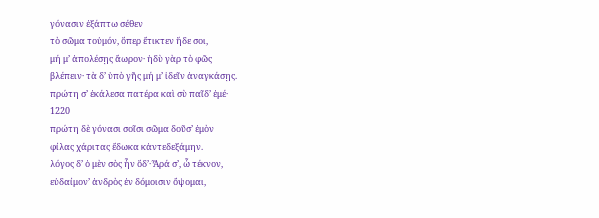γόνασιν ἐξάπτω σέθεν
τὸ σῶμα τοὐμόν, ὅπερ ἔτικτεν ἥδε σοι,
μή μʼ ἀπολέσῃς ἄωρον· ἡδὺ γὰρ τὸ φῶς
βλέπειν· τὰ δʼ ὑπὸ γῆς μή μʼ ἰδεῖν ἀναγκάσῃς.
πρώτη σʼ ἐκάλεσα πατέρα καὶ σὺ παῖδʼ ἐμέ·
1220
πρώτη δὲ γόνασι σοῖσι σῶμα δοῦσʼ ἐμὸν
φίλας χάριτας ἔδωκα κἀντεδεξάμην.
λόγος δʼ ὁ μὲν σὸς ἦν ὅδʼ· Ἆρά σʼ, ὦ τέκνον,
εὐδαίμονʼ ἀνδρὸς ἐν δόμοισιν ὄψομαι,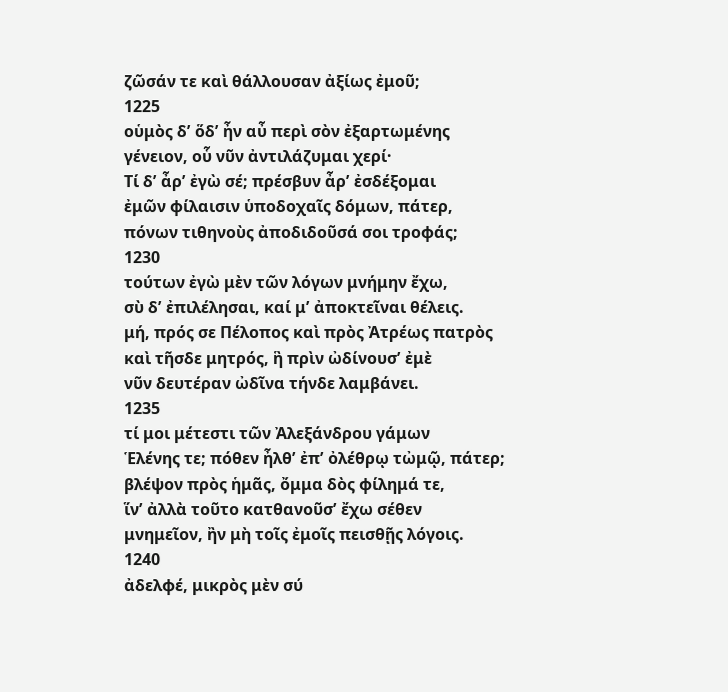ζῶσάν τε καὶ θάλλουσαν ἀξίως ἐμοῦ;
1225
οὑμὸς δʼ ὅδʼ ἦν αὖ περὶ σὸν ἐξαρτωμένης
γένειον, οὗ νῦν ἀντιλάζυμαι χερί·
Τί δʼ ἆρʼ ἐγὼ σέ; πρέσβυν ἆρʼ ἐσδέξομαι
ἐμῶν φίλαισιν ὑποδοχαῖς δόμων, πάτερ,
πόνων τιθηνοὺς ἀποδιδοῦσά σοι τροφάς;
1230
τούτων ἐγὼ μὲν τῶν λόγων μνήμην ἔχω,
σὺ δʼ ἐπιλέλησαι, καί μʼ ἀποκτεῖναι θέλεις.
μή, πρός σε Πέλοπος καὶ πρὸς Ἀτρέως πατρὸς
καὶ τῆσδε μητρός, ἣ πρὶν ὠδίνουσʼ ἐμὲ
νῦν δευτέραν ὠδῖνα τήνδε λαμβάνει.
1235
τί μοι μέτεστι τῶν Ἀλεξάνδρου γάμων
Ἑλένης τε; πόθεν ἦλθʼ ἐπʼ ὀλέθρῳ τὠμῷ, πάτερ;
βλέψον πρὸς ἡμᾶς, ὄμμα δὸς φίλημά τε,
ἵνʼ ἀλλὰ τοῦτο κατθανοῦσʼ ἔχω σέθεν
μνημεῖον, ἢν μὴ τοῖς ἐμοῖς πεισθῇς λόγοις.
1240
ἀδελφέ, μικρὸς μὲν σύ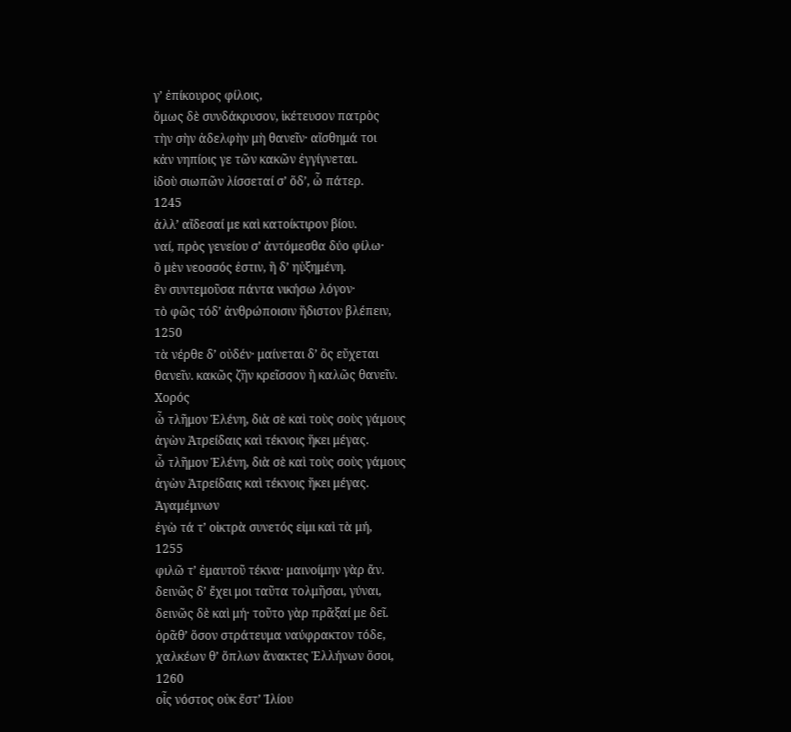γʼ ἐπίκουρος φίλοις,
ὅμως δὲ συνδάκρυσον, ἱκέτευσον πατρὸς
τὴν σὴν ἀδελφὴν μὴ θανεῖν· αἴσθημά τοι
κἀν νηπίοις γε τῶν κακῶν ἐγγίγνεται.
ἰδοὺ σιωπῶν λίσσεταί σʼ ὅδʼ, ὦ πάτερ.
1245
ἀλλʼ αἴδεσαί με καὶ κατοίκτιρον βίου.
ναί, πρὸς γενείου σʼ ἀντόμεσθα δύο φίλω·
ὃ μὲν νεοσσός ἐστιν, ἣ δʼ ηὐξημένη.
ἓν συντεμοῦσα πάντα νικήσω λόγον·
τὸ φῶς τόδʼ ἀνθρώποισιν ἥδιστον βλέπειν,
1250
τὰ νέρθε δʼ οὐδέν· μαίνεται δʼ ὃς εὔχεται
θανεῖν. κακῶς ζῆν κρεῖσσον ἢ καλῶς θανεῖν.
Χορός
ὦ τλῆμον Ἑλένη, διὰ σὲ καὶ τοὺς σοὺς γάμους
ἀγὼν Ἀτρείδαις καὶ τέκνοις ἥκει μέγας.
ὦ τλῆμον Ἑλένη, διὰ σὲ καὶ τοὺς σοὺς γάμους
ἀγὼν Ἀτρείδαις καὶ τέκνοις ἥκει μέγας.
Ἀγαμέμνων
ἐγὼ τά τʼ οἰκτρὰ συνετός εἰμι καὶ τὰ μή,
1255
φιλῶ τʼ ἐμαυτοῦ τέκνα· μαινοίμην γὰρ ἄν.
δεινῶς δʼ ἔχει μοι ταῦτα τολμῆσαι, γύναι,
δεινῶς δὲ καὶ μή· τοῦτο γὰρ πρᾶξαί με δεῖ.
ὁρᾶθʼ ὅσον στράτευμα ναύφρακτον τόδε,
χαλκέων θʼ ὅπλων ἄνακτες Ἑλλήνων ὅσοι,
1260
οἷς νόστος οὐκ ἔστʼ Ἰλίου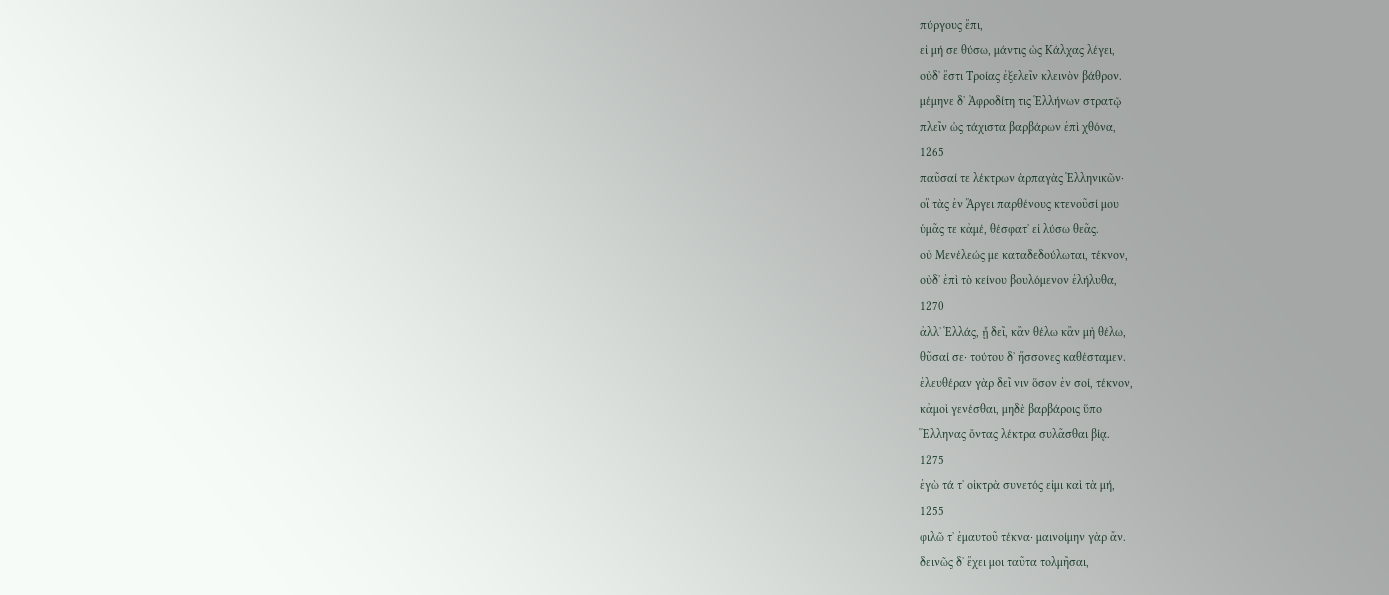πύργους ἔπι,
εἰ μή σε θύσω, μάντις ὡς Κάλχας λέγει,
οὐδʼ ἔστι Τροίας ἐξελεῖν κλεινὸν βάθρον.
μέμηνε δʼ Ἀφροδίτη τις Ἑλλήνων στρατῷ
πλεῖν ὡς τάχιστα βαρβάρων ἐπὶ χθόνα,
1265
παῦσαί τε λέκτρων ἁρπαγὰς Ἑλληνικῶν·
οἳ τὰς ἐν Ἄργει παρθένους κτενοῦσί μου
ὑμᾶς τε κἀμέ, θέσφατʼ εἰ λύσω θεᾶς.
οὐ Μενέλεώς με καταδεδούλωται, τέκνον,
οὐδʼ ἐπὶ τὸ κείνου βουλόμενον ἐλήλυθα,
1270
ἀλλʼ Ἑλλάς, ᾗ δεῖ, κἂν θέλω κἂν μὴ θέλω,
θῦσαί σε· τούτου δʼ ἥσσονες καθέσταμεν.
ἐλευθέραν γὰρ δεῖ νιν ὅσον ἐν σοί, τέκνον,
κἀμοὶ γενέσθαι, μηδὲ βαρβάροις ὕπο
Ἕλληνας ὄντας λέκτρα συλᾶσθαι βίᾳ.
1275
ἐγὼ τά τʼ οἰκτρὰ συνετός εἰμι καὶ τὰ μή,
1255
φιλῶ τʼ ἐμαυτοῦ τέκνα· μαινοίμην γὰρ ἄν.
δεινῶς δʼ ἔχει μοι ταῦτα τολμῆσαι,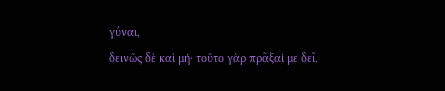γύναι,
δεινῶς δὲ καὶ μή· τοῦτο γὰρ πρᾶξαί με δεῖ.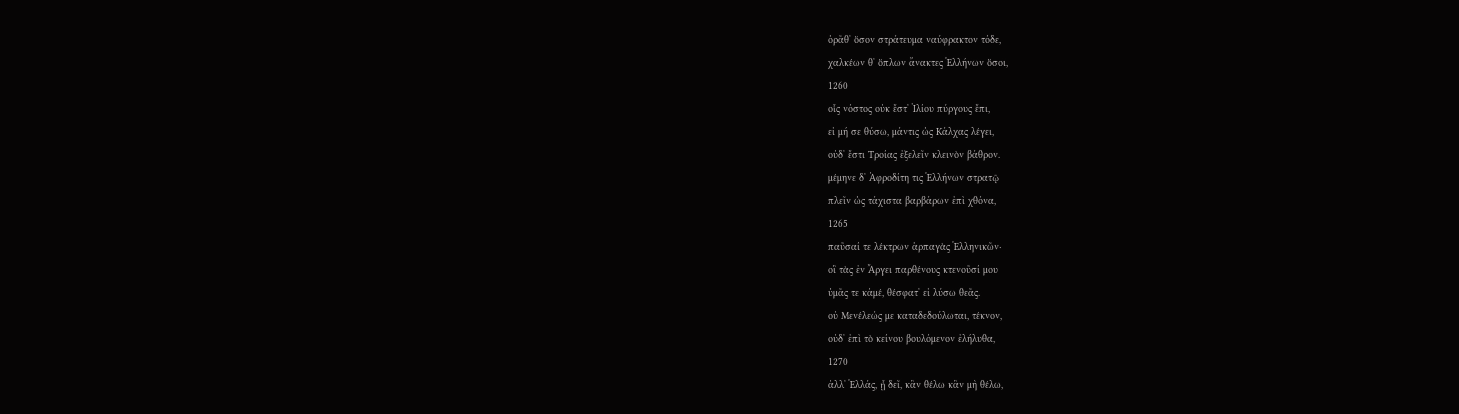ὁρᾶθʼ ὅσον στράτευμα ναύφρακτον τόδε,
χαλκέων θʼ ὅπλων ἄνακτες Ἑλλήνων ὅσοι,
1260
οἷς νόστος οὐκ ἔστʼ Ἰλίου πύργους ἔπι,
εἰ μή σε θύσω, μάντις ὡς Κάλχας λέγει,
οὐδʼ ἔστι Τροίας ἐξελεῖν κλεινὸν βάθρον.
μέμηνε δʼ Ἀφροδίτη τις Ἑλλήνων στρατῷ
πλεῖν ὡς τάχιστα βαρβάρων ἐπὶ χθόνα,
1265
παῦσαί τε λέκτρων ἁρπαγὰς Ἑλληνικῶν·
οἳ τὰς ἐν Ἄργει παρθένους κτενοῦσί μου
ὑμᾶς τε κἀμέ, θέσφατʼ εἰ λύσω θεᾶς.
οὐ Μενέλεώς με καταδεδούλωται, τέκνον,
οὐδʼ ἐπὶ τὸ κείνου βουλόμενον ἐλήλυθα,
1270
ἀλλʼ Ἑλλάς, ᾗ δεῖ, κἂν θέλω κἂν μὴ θέλω,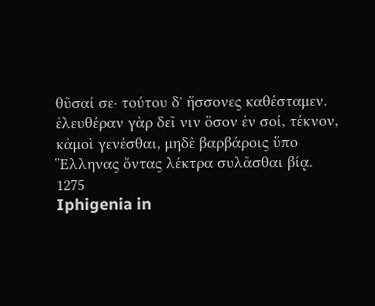θῦσαί σε· τούτου δʼ ἥσσονες καθέσταμεν.
ἐλευθέραν γὰρ δεῖ νιν ὅσον ἐν σοί, τέκνον,
κἀμοὶ γενέσθαι, μηδὲ βαρβάροις ὕπο
Ἕλληνας ὄντας λέκτρα συλᾶσθαι βίᾳ.
1275
Iphigenia in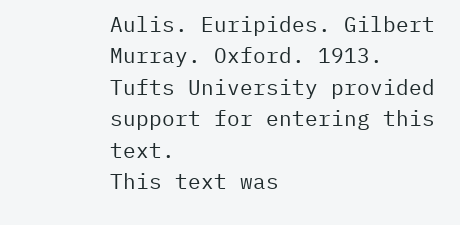Aulis. Euripides. Gilbert Murray. Oxford. 1913.
Tufts University provided support for entering this text.
This text was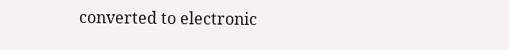converted to electronic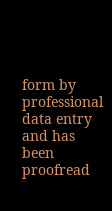form by professional data entry and has been proofread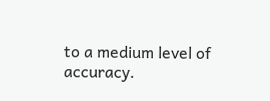to a medium level of accuracy.